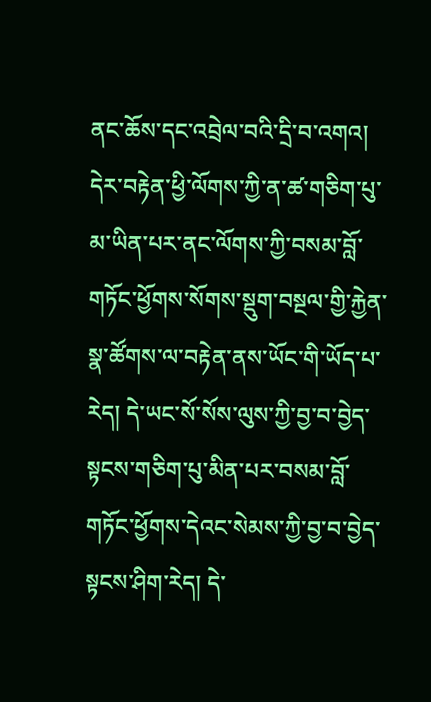ནང་ཆོས་དང་འབྲེལ་བའི་དྲི་བ་འགའ།
དེར་བརྟེན་ཕྱི་ལོགས་ཀྱི་ན་ཚ་གཅིག་པུ་མ་ཡིན་པར་ནང་ལོགས་ཀྱི་བསམ་བློ་གཏོང་ཕྱོགས་སོགས་སྡུག་བསྔལ་གྱི་རྐྱེན་སྣ་ཚོགས་ལ་བརྟེན་ནས་ཡོང་གི་ཡོད་པ་རེད། དེ་ཡང་སོ་སོས་ལུས་ཀྱི་བྱ་བ་བྱེད་སྟངས་གཅིག་པུ་མིན་པར་བསམ་བློ་གཏོང་ཕྱོགས་དེའང་སེམས་ཀྱི་བྱ་བ་བྱེད་སྟངས་ཤིག་རེད། དེ་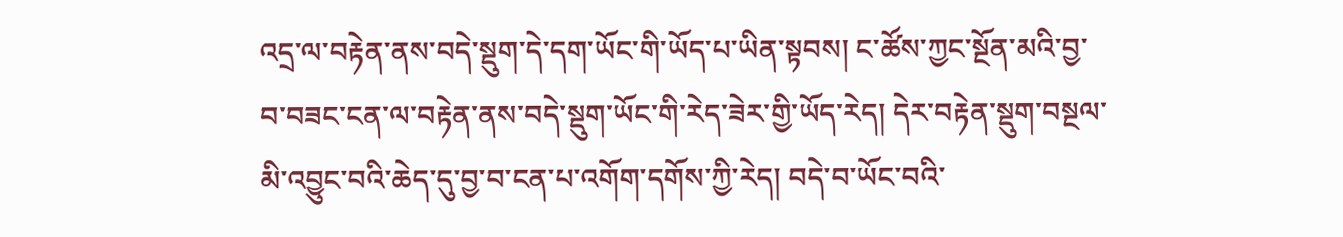འདྲ་ལ་བརྟེན་ནས་བདེ་སྡུག་དེ་དག་ཡོང་གི་ཡོད་པ་ཡིན་སྟབས། ང་ཚོས་ཀྱང་སྔོན་མའི་བྱ་བ་བཟང་ངན་ལ་བརྟེན་ནས་བདེ་སྡུག་ཡོང་གི་རེད་ཟེར་གྱི་ཡོད་རེད། དེར་བརྟེན་སྡུག་བསྔལ་མི་འབྱུང་བའི་ཆེད་དུ་བྱ་བ་ངན་པ་འགོག་དགོས་ཀྱི་རེད། བདེ་བ་ཡོང་བའི་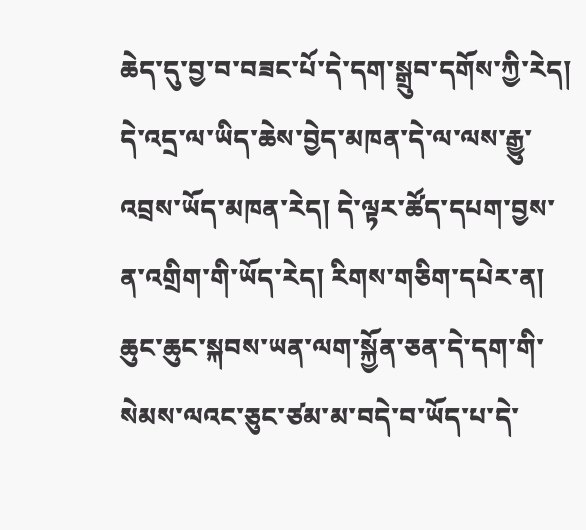ཆེད་དུ་བྱ་བ་བཟང་པོ་དེ་དག་སྒྲུབ་དགོས་ཀྱི་རེད། དེ་འདྲ་ལ་ཡིད་ཆེས་བྱེད་མཁན་དེ་ལ་ལས་རྒྱུ་འབྲས་ཡོད་མཁན་རེད། དེ་ལྟར་ཚོད་དཔག་བྱས་ན་འགྲིག་གི་ཡོད་རེད། རིགས་གཅིག་དཔེར་ན། ཆུང་ཆུང་སྐབས་ཡན་ལག་སྐྱོན་ཅན་དེ་དག་གི་སེམས་ལའང་ཅུང་ཙམ་མ་བདེ་བ་ཡོད་པ་དེ་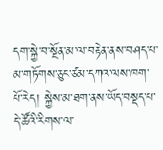དག་སྐྱེ་བ་སྔོན་མ་ལ་བརྟེན་ནས་བཤད་པ་མ་གཏོགས་ཅུང་ཙམ་དཀའ་ལས་ཁག་པོ་རེད། སྐྱེས་མ་ཐག་ནས་ཡོད་བསྡད་པ་དེ་ཚོའི་རིགས་ལ་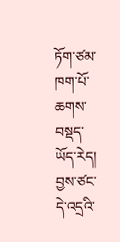ཏོག་ཙམ་ཁག་པོ་ཆགས་བསྡད་ཡོད་རེད། བྱས་ཙང་དེ་འདྲའི་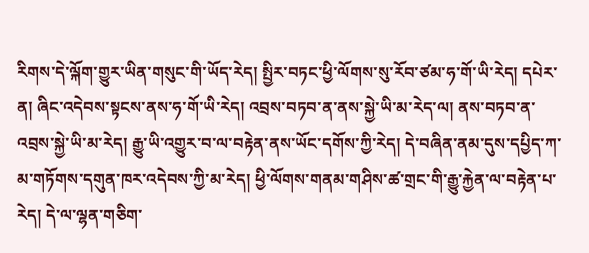རིགས་དེ་ལྐོག་གྱུར་ཡིན་གསུང་གི་ཡོད་རེད། སྤྱིར་བཏང་ཕྱི་ལོགས་སུ་རོབ་ཙམ་ཧ་གོ་ཡི་རེད། དཔེར་ན། ཞིང་འདེབས་སྟངས་ནས་ཧ་གོ་ཡི་རེད། འབྲས་བཏབ་ན་ནས་སྐྱེ་ཡི་མ་རེད་ལ། ནས་བཏབ་ན་འབྲས་སྐྱེ་ཡི་མ་རེད། རྒྱུ་ཡི་འགྱུར་བ་ལ་བརྟེན་ནས་ཡོང་དགོས་ཀྱི་རེད། དེ་བཞིན་ནམ་དུས་དཔྱིད་ཀ་མ་གཏོགས་དགུན་ཁར་འདེབས་ཀྱི་མ་རེད། ཕྱི་ལོགས་གནམ་གཤིས་ཚ་གྲང་གི་རྒྱུ་རྐྱེན་ལ་བརྟེན་པ་རེད། དེ་ལ་ལྷན་གཅིག་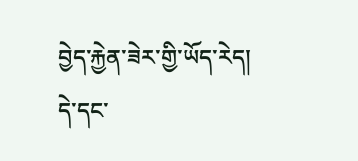བྱེད་རྐྱེན་ཟེར་གྱི་ཡོད་རེད། དེ་དང་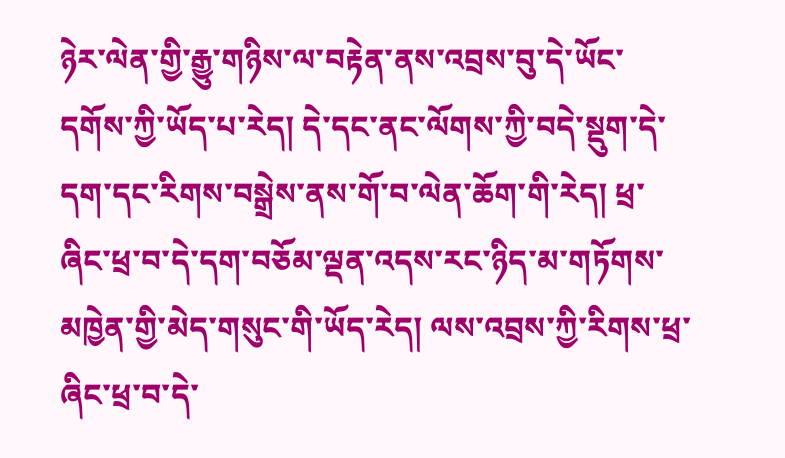ཉེར་ལེན་གྱི་རྒྱུ་གཉིས་ལ་བརྟེན་ནས་འབྲས་བུ་དེ་ཡོང་དགོས་ཀྱི་ཡོད་པ་རེད། དེ་དང་ནང་ལོགས་ཀྱི་བདེ་སྡུག་དེ་དག་དང་རིགས་བསྒྲེས་ནས་གོ་བ་ལེན་ཆོག་གི་རེད། ཕྲ་ཞིང་ཕྲ་བ་དེ་དག་བཅོམ་ལྡན་འདས་རང་ཉིད་མ་གཏོགས་མཁྱེན་གྱི་མེད་གསུང་གི་ཡོད་རེད། ལས་འབྲས་ཀྱི་རིགས་ཕྲ་ཞིང་ཕྲ་བ་དེ་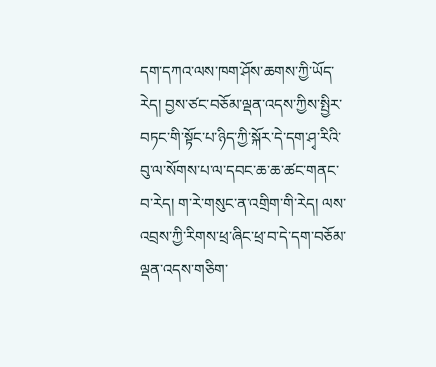དག་དཀའ་ལས་ཁག་ཤོས་ཆགས་ཀྱི་ཡོད་རེད། བྱས་ཙང་བཅོམ་ལྡན་འདས་ཀྱིས་སྤྱིར་བཏང་གི་སྟོང་པ་ཉིད་ཀྱི་སྐོར་དེ་དག་ཤྭ་རིའི་བུ་ལ་སོགས་པ་ལ་དབང་ཆ་ཆ་ཚང་གནང་བ་རེད། ག་རེ་གསུང་ན་འགྲིག་གི་རེད། ལས་འབྲས་ཀྱི་རིགས་ཕྲ་ཞིང་ཕྲ་བ་དེ་དག་བཅོམ་ལྡན་འདས་གཅིག་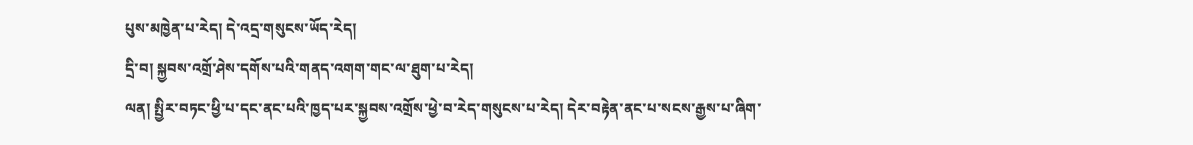པུས་མཁྱེན་པ་རེད། དེ་འདྲ་གསུངས་ཡོད་རེད།
དྲི་བ། སྐྱབས་འགྲོ་ཤེས་དགོས་པའི་གནད་འགག་གང་ལ་ཐུག་པ་རེད།
ལན། སྤྱིར་བཏང་ཕྱི་པ་དང་ནང་པའི་ཁྱད་པར་སྐྱབས་འགྲོས་ཕྱེ་བ་རེད་གསུངས་པ་རེད། དེར་བརྟེན་ནང་པ་སངས་རྒྱས་པ་ཞིག་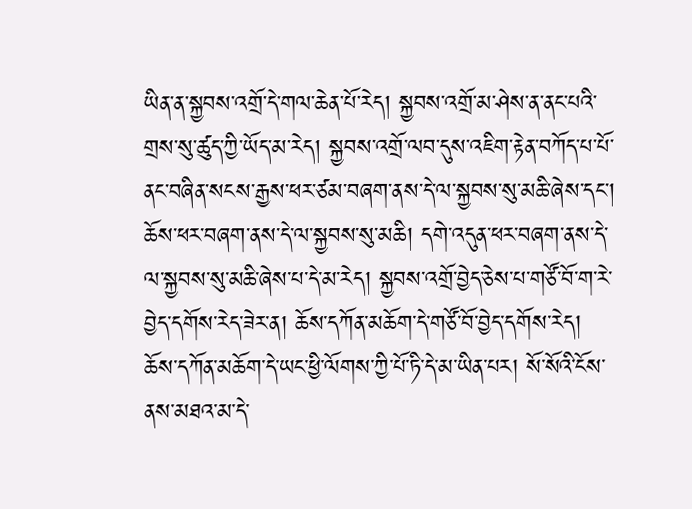ཡིན་ན་སྐྱབས་འགྲོ་དེ་གལ་ཆེན་པོ་རེད། སྐྱབས་འགྲོ་མ་ཤེས་ན་ནང་པའི་གྲས་སུ་ཚུད་ཀྱི་ཡོད་མ་རེད། སྐྱབས་འགྲོ་ལབ་དུས་འཇིག་རྟེན་བཀོད་པ་པོ་ནང་བཞིན་སངས་རྒྱས་ཕར་ཙམ་བཞག་ནས་དེ་ལ་སྐྱབས་སུ་མཆི་ཞེས་དང་། ཆོས་ཕར་བཞག་ནས་དེ་ལ་སྐྱབས་སུ་མཆི། དགེ་འདུན་ཕར་བཞག་ནས་དེ་ལ་སྐྱབས་སུ་མཆི་ཞེས་པ་དེ་མ་རེད། སྐྱབས་འགྲོ་བྱེད་ཅེས་པ་གཙོ་བོ་ག་རེ་བྱེད་དགོས་རེད་ཟེར་ན། ཆོས་དཀོན་མཆོག་དེ་གཙོ་བོ་བྱེད་དགོས་རེད། ཆོས་དཀོན་མཆོག་དེ་ཡང་ཕྱི་ལོགས་ཀྱི་པོ་ཏི་དེ་མ་ཡིན་པར། སོ་སོའི་ངོས་ནས་མཐའ་མ་དེ་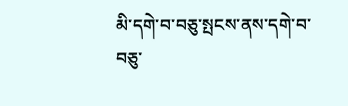མི་དགེ་བ་བཅུ་སྤངས་ནས་དགེ་བ་བཅུ་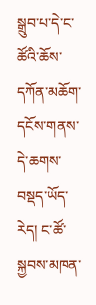སྒྲུབ་པ་དེ་ང་ཚོའི་ཆོས་དཀོན་མཆོག་དངོས་གནས་དེ་ཆགས་བསྡད་ཡོད་རེད། ང་ཚོ་སྐྱབས་མཁན་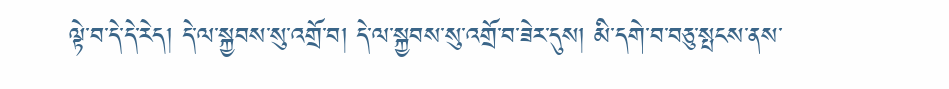ལྟེ་བ་དེ་དེ་རེད། དེ་ལ་སྐྱབས་སུ་འགྲོ་བ། དེ་ལ་སྐྱབས་སུ་འགྲོ་བ་ཟེར་དུས། མི་དགེ་བ་བཅུ་སྤངས་ནས་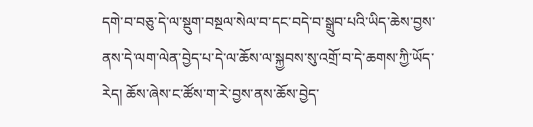དགེ་བ་བཅུ་དེ་ལ་སྡུག་བསྔལ་སེལ་བ་དང་བདེ་བ་སྒྲུབ་པའི་ཡིད་ཆེས་བྱས་ནས་དེ་ལག་ལེན་བྱེད་པ་དེ་ལ་ཆོས་ལ་སྐྱབས་སུ་འགྲོ་བ་དེ་ཆགས་ཀྱི་ཡོད་རེད། ཆོས་ཞེས་ང་ཚོས་ག་རེ་བྱས་ནས་ཆོས་བྱེད་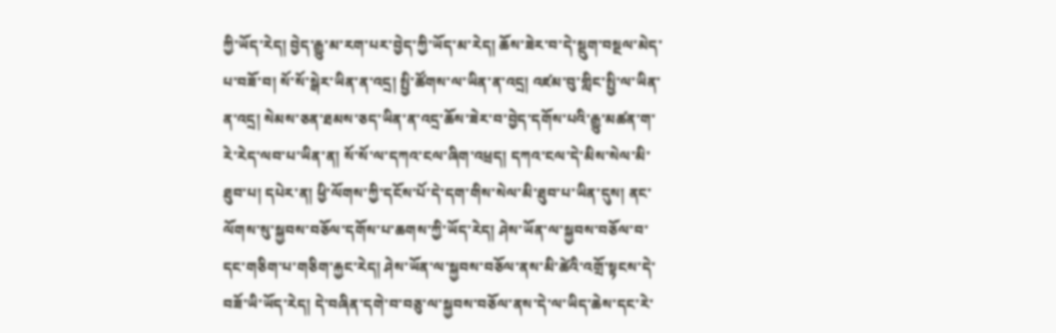ཀྱི་ཡོད་རེད། བྱེད་རྒྱུ་མ་རག་པར་བྱེད་ཀྱི་ཡོད་མ་རེད། ཆོས་ཟེར་བ་དེ་སྡུག་བསྔལ་མེད་པ་བཟོ་བ། སོ་སོ་སྒེར་ཡིན་ན་འདྲ། སྤྱི་ཚོགས་ལ་ཡིན་ན་འདྲ། འཛམ་བུ་གླིང་སྤྱི་ལ་ཡིན་ན་འདྲ། སེམས་ཅན་ཐམས་ཅད་ཡིན་ན་འདྲ་ཆོས་ཟེར་བ་བྱེད་དགོས་པའི་རྒྱུ་མཚན་ག་རེ་རེད་ལབ་པ་ཡིན་ན། སོ་སོ་ལ་དཀའ་ངལ་ཞིག་འཕྲད། དཀའ་ངལ་དེ་མིས་སེལ་མི་ཐུབ་པ། དཔེར་ན། ཕྱི་ལོགས་ཀྱི་དངོས་པོ་དེ་དག་གིས་སེལ་མི་ཐུབ་པ་ཡིན་དུས། ནང་ལོགས་སུ་སྐྱབས་བཅོལ་དགོས་པ་ཆགས་ཀྱི་ཡོད་རེད། ཤེས་ཡོན་ལ་སྐྱབས་བཅོལ་བ་དང་གཅིག་པ་གཅིག་རྐྱང་རེད། ཤེས་ཡོན་ལ་སྐྱབས་བཅོལ་ནས་མི་ཚེའི་འགྲོ་སྟངས་དེ་བཟོ་ཡི་ཡོད་རེད། དེ་བཞིན་དགེ་བ་བཅུ་ལ་སྐྱབས་བཅོལ་ནས་དེ་ལ་ཡིད་ཆེས་དང་རེ་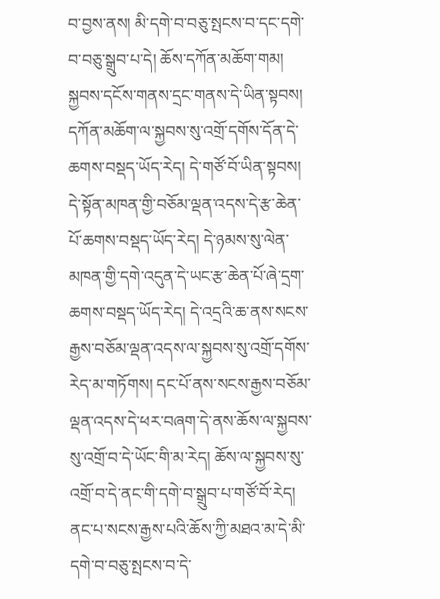བ་བྱས་ནས། མི་དགེ་བ་བཅུ་སྤངས་བ་དང་དགེ་བ་བཅུ་སྒྲུབ་པ་དེ། ཆོས་དཀོན་མཆོག་གམ། སྐྱབས་དངོས་གནས་དྲང་གནས་དེ་ཡིན་སྟབས། དཀོན་མཆོག་ལ་སྐྱབས་སུ་འགྲོ་དགོས་དོན་དེ་ཆགས་བསྡད་ཡོད་རེད། དེ་གཙོ་བོ་ཡིན་སྟབས། དེ་སྟོན་མཁན་གྱི་བཅོམ་ལྡན་འདས་དེ་རྩ་ཆེན་པོ་ཆགས་བསྡད་ཡོད་རེད། དེ་ཉམས་སུ་ལེན་མཁན་གྱི་དགེ་འདུན་དེ་ཡང་རྩ་ཆེན་པོ་ཞེ་དྲག་ཆགས་བསྡད་ཡོད་རེད། དེ་འདྲའི་ཆ་ནས་སངས་རྒྱས་བཅོམ་ལྡན་འདས་ལ་སྐྱབས་སུ་འགྲོ་དགོས་རེད་མ་གཏོགས། དང་པོ་ནས་སངས་རྒྱས་བཅོམ་ལྡན་འདས་དེ་ཕར་བཞག་དེ་ནས་ཆོས་ལ་སྐྱབས་སུ་འགྲོ་བ་དེ་ཡོང་གི་མ་རེད། ཆོས་ལ་སྐྱབས་སུ་འགྲོ་བ་དེ་ནང་གི་དགེ་བ་སྒྲུབ་པ་གཙོ་བོ་རེད། ནང་པ་སངས་རྒྱས་པའི་ཆོས་ཀྱི་མཐའ་མ་དེ་མི་དགེ་བ་བཅུ་སྤངས་བ་དེ་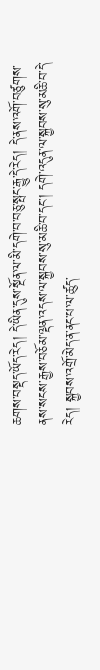ཆགས་བསྡད་ཡོད་རེད། དེ་ཡིན་དུས་སྔོན་ལ་མི་དགེ་བ་བཅུ་སྤང་རྒྱུ་དེ་རེད། དེ་ནས་འགོ་བཙུགས་ནས་སངས་རྒྱས་བཅོམ་ལྡན་འདས་ལ་སྐྱབས་སུ་མཆི་བ་དང་། དགེ་འདུན་ལ་སྐྱབས་སུ་མཆི་བ་དེ་རེད། སྐྱབས་འགྲོ་མེད་ན་ནང་པ་ལ་ཚུད་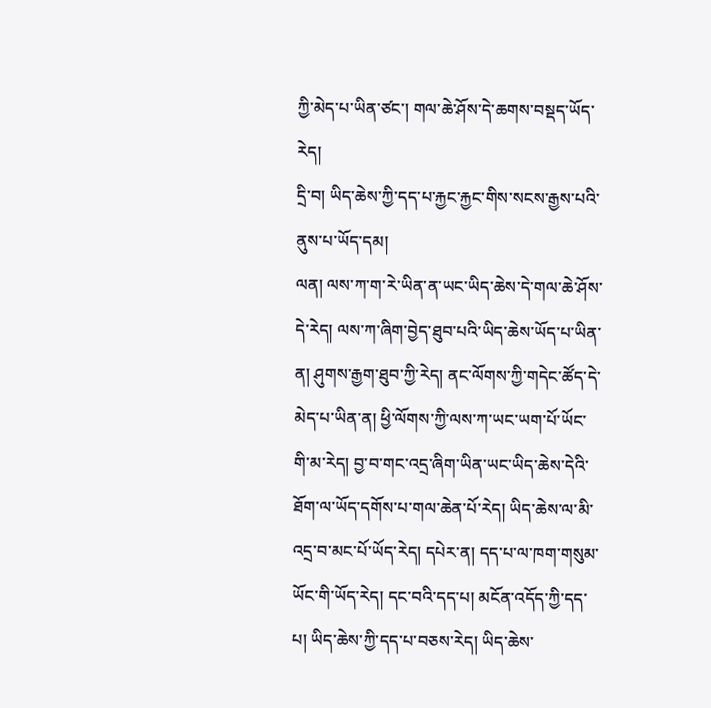ཀྱི་མེད་པ་ཡིན་ཙང་། གལ་ཆེ་ཤོས་དེ་ཆགས་བསྡད་ཡོད་རེད།
དྲི་བ། ཡིད་ཆེས་ཀྱི་དད་པ་རྐྱང་རྐྱང་གིས་སངས་རྒྱས་པའི་ནུས་པ་ཡོད་དམ།
ལན། ལས་ཀ་ག་རེ་ཡིན་ན་ཡང་ཡིད་ཆེས་དེ་གལ་ཆེ་ཤོས་དེ་རེད། ལས་ཀ་ཞིག་བྱེད་ཐུབ་པའི་ཡིད་ཆེས་ཡོད་པ་ཡིན་ན། ཤུགས་རྒྱག་ཐུབ་ཀྱི་རེད། ནང་ལོགས་ཀྱི་གདེང་ཚོད་དེ་མེད་པ་ཡིན་ན། ཕྱི་ལོགས་ཀྱི་ལས་ཀ་ཡང་ཡག་པོ་ཡོང་གི་མ་རེད། བྱ་བ་གང་འདྲ་ཞིག་ཡིན་ཡང་ཡིད་ཆེས་དེའི་ཐོག་ལ་ཡོད་དགོས་པ་གལ་ཆེན་པོ་རེད། ཡིད་ཆེས་ལ་མི་འདྲ་བ་མང་པོ་ཡོད་རེད། དཔེར་ན། དད་པ་ལ་ཁག་གསུམ་ཡོང་གི་ཡོད་རེད། དང་བའི་དད་པ། མངོན་འདོད་ཀྱི་དད་པ། ཡིད་ཆེས་ཀྱི་དད་པ་བཅས་རེད། ཡིད་ཆེས་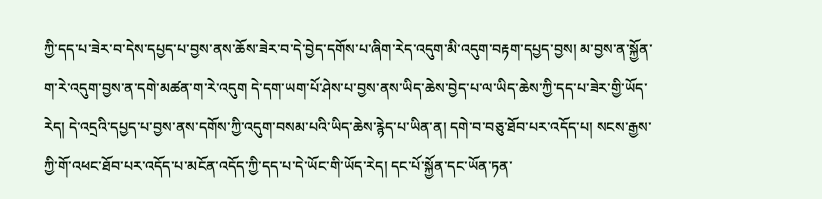ཀྱི་དད་པ་ཟེར་བ་དེས་དཔྱད་པ་བྱས་ནས་ཆོས་ཟེར་བ་དེ་བྱེད་དགོས་པ་ཞིག་རེད་འདུག་མི་འདུག་བརྟག་དཔྱད་བྱས། མ་བྱས་ན་སྐྱོན་ག་རེ་འདུག་བྱས་ན་དགེ་མཚན་ག་རེ་འདུག དེ་དག་ཡག་པོ་ཤེས་པ་བྱས་ནས་ཡིད་ཆེས་བྱེད་པ་ལ་ཡིད་ཆེས་ཀྱི་དད་པ་ཟེར་གྱི་ཡོད་རེད། དེ་འདྲའི་དཔྱད་པ་བྱས་ནས་དགོས་ཀྱི་འདུག་བསམ་པའི་ཡིད་ཆེས་རྙེད་པ་ཡིན་ན། དགེ་བ་བཅུ་ཐོབ་པར་འདོད་པ། སངས་རྒྱས་ཀྱི་གོ་འཕང་ཐོབ་པར་འདོད་པ་མངོན་འདོད་ཀྱི་དད་པ་དེ་ཡོང་གི་ཡོད་རེད། དང་པོ་སྐྱོན་དང་ཡོན་ཏན་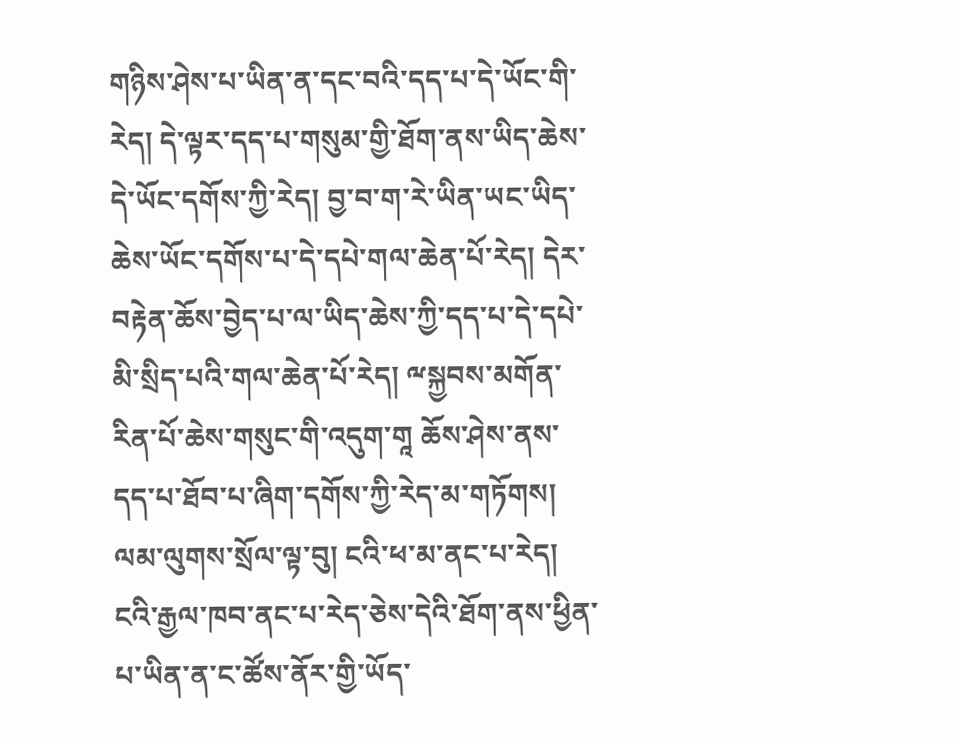གཉིས་ཤེས་པ་ཡིན་ན་དང་བའི་དད་པ་དེ་ཡོང་གི་རེད། དེ་ལྟར་དད་པ་གསུམ་གྱི་ཐོག་ནས་ཡིད་ཆེས་དེ་ཡོང་དགོས་ཀྱི་རེད། བྱ་བ་ག་རེ་ཡིན་ཡང་ཡིད་ཆེས་ཡོང་དགོས་པ་དེ་དཔེ་གལ་ཆེན་པོ་རེད། དེར་བརྟེན་ཆོས་བྱེད་པ་ལ་ཡིད་ཆེས་ཀྱི་དད་པ་དེ་དཔེ་མི་སྲིད་པའི་གལ་ཆེན་པོ་རེད། ྋསྐྱབས་མགོན་རིན་པོ་ཆེས་གསུང་གི་འདུག་གཱ ཆོས་ཤེས་ནས་དད་པ་ཐོབ་པ་ཞིག་དགོས་ཀྱི་རེད་མ་གཏོགས། ལམ་ལུགས་སྲོལ་ལྟ་བུ། ངའི་ཕ་མ་ནང་པ་རེད། ངའི་རྒྱལ་ཁབ་ནང་པ་རེད་ཅེས་དེའི་ཐོག་ནས་ཕྱིན་པ་ཡིན་ན་ང་ཚོས་ནོར་གྱི་ཡོད་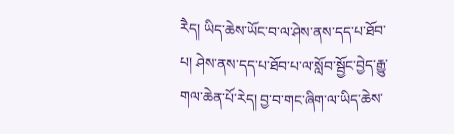རཻད། ཡིད་ཆེས་ཡོང་བ་ལ་ཤེས་ནས་དད་པ་ཐོབ་པ། ཤེས་ནས་དད་པ་ཐོབ་པ་ལ་སློབ་སྦྱོང་བྱེད་རྒྱུ་གལ་ཆེན་པོ་རེད། བྱ་བ་གང་ཞིག་ལ་ཡིད་ཆེས་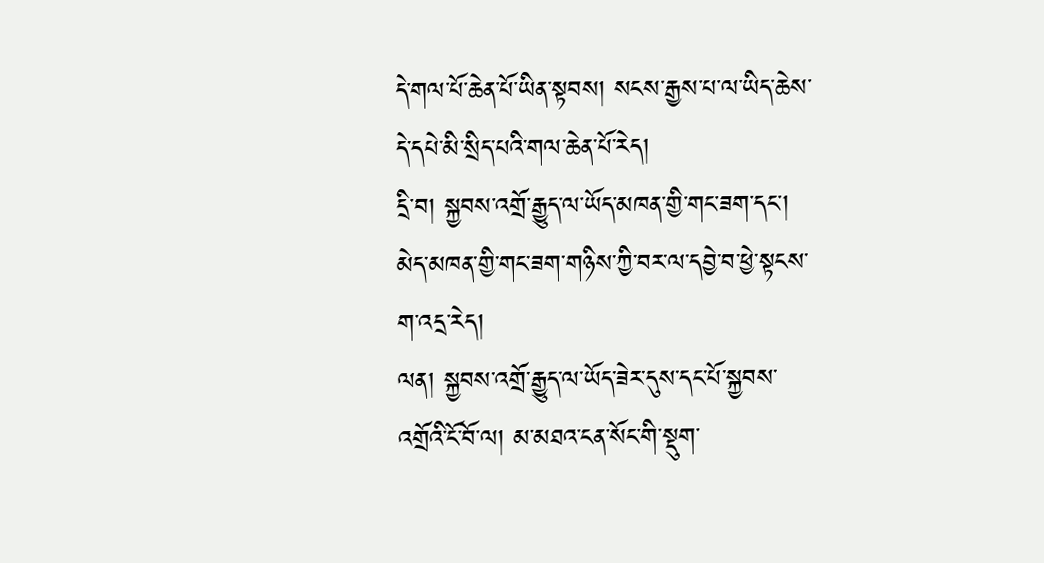དེ་གལ་པོ་ཆེན་པོ་ཡིན་སྟབས། སངས་རྒྱས་པ་ལ་ཡིད་ཆེས་དེ་དཔེ་མི་སྲིད་པའི་གལ་ཆེན་པོ་རེད།
དྲི་བ། སྐྱབས་འགྲོ་རྒྱུད་ལ་ཡོད་མཁན་གྱི་གང་ཟག་དང་། མེད་མཁན་གྱི་གང་ཟག་གཉིས་ཀྱི་བར་ལ་དབྱེ་བ་ཕྱེ་སྟངས་ག་འདྲ་རེད།
ལན། སྐྱབས་འགྲོ་རྒྱུད་ལ་ཡོད་ཟེར་དུས་དང་པོ་སྐྱབས་འགྲོའི་ངོ་བོ་ལ། མ་མཐའ་ངན་སོང་གི་སྡུག་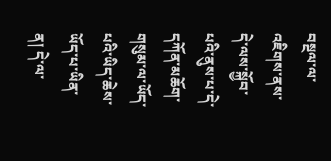བསྔལ་ལ་འཇིགས་ནས་དེ་ལས་སྐྱོབ་པའི་ནུས་པ་དེ་དཀོན་མཆོག་གསུམ་ལ་ཡོད་པའི་ཡིད་ཆེས་ཡོད་པ་ཡིན་ན། དེ་ལ་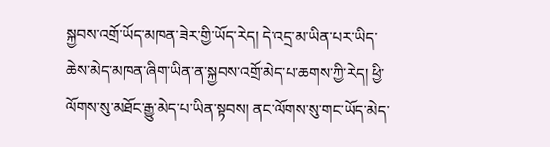སྐྱབས་འགྲོ་ཡོད་མཁན་ཟེར་གྱི་ཡོད་རེད། དེ་འདྲ་མ་ཡིན་པར་ཡིད་ཆེས་མེད་མཁན་ཞིག་ཡིན་ན་སྐྱབས་འགྲོ་མེད་པ་ཆགས་ཀྱི་རེད། ཕྱི་ལོགས་སུ་མཐོང་རྒྱུ་མེད་པ་ཡིན་སྟབས། ནང་ལོགས་སུ་གང་ཡོད་མེད་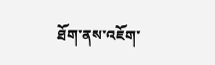ཐོག་ནས་འཇོག་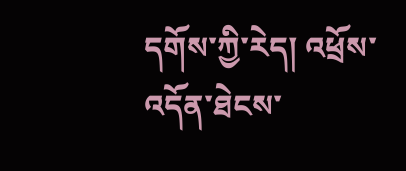དགོས་ཀྱི་རེད། འཕྲོས་འདོན་ཐེངས་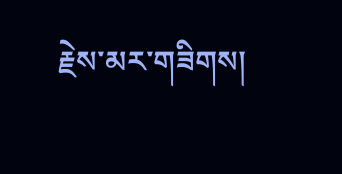རྗེས་མར་གཟིགས།